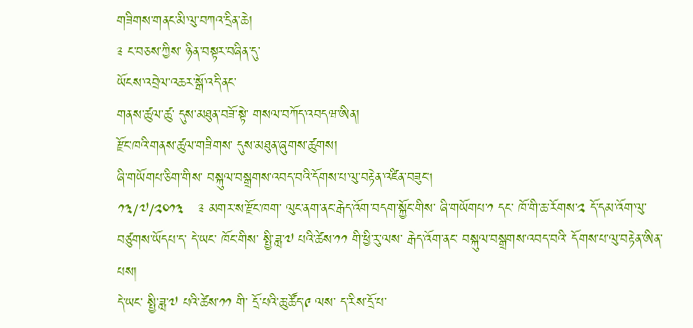གཟིགས་གནང་མི་ལུ་བཀའ་དྲིན་ཆེ།
༉ ང་བཅས་ཀྱིས་ ཉིན་བསྟར་བཞིན་དུ་
ཡོངས་འབྲེལ་འཆར་སྒོ་འདི་ནང་
གནས་ཚུལ་ཚུ་ དུས་མཐུན་བཟོ་སྟེ་ གསལ་བཀོད་འབདཝ་ཨིན།
རྫོང་ཁའི་གནས་ཚུལ་གཟིགས་ དུས་མཐུན་ཞུགས་ཚུགས།
ཞི་གཡོགཔ་ཅིག་གིས་ བསྐུལ་བསྒྲགས་འབད་བའི་དོགས་པ་ལུ་བརྟེན་འཛིན་བཟུང།
༡༣/༧/༢༠༡༣   ༉ མགར་ས་རྫོང་ཁག་ ལུང་ནག་ནང་རྒེད་འོག་བདག་སྐྱོང་གིས་ ཞི་གཡོགཔ་༡ དང་ ཁོ་གི་ཆ་རོགས་༢ དོ་དམ་འོག་ལུ་བཙུགས་ཡོདཔ་ད་ དེ་ཡང་ ཁོང་གིས་ སྤྱི་ཟླ་༧ པའི་ཚེས་༡༡ གི་ཕྱི་རུ་ལས་ རྒེད་འོག་ནང་ བསྐུལ་བསྒྲགས་འབད་བའི་ དོགས་པ་ལུ་བརྟེན་ཨིན་པས།
དེ་ཡང་ སྤྱི་ཟླ་༧ པའི་ཚེས་༡༡ གི་ དྲོ་པའི་ཆུ་ཚོད་༩ ལས་ ད་རིས་དྲོ་པ་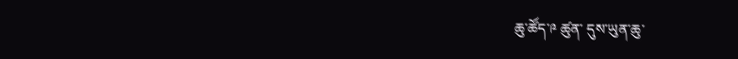ཆུ་ཚོད་༩ ཚུན་ དུས་ཡུན་ཆུ་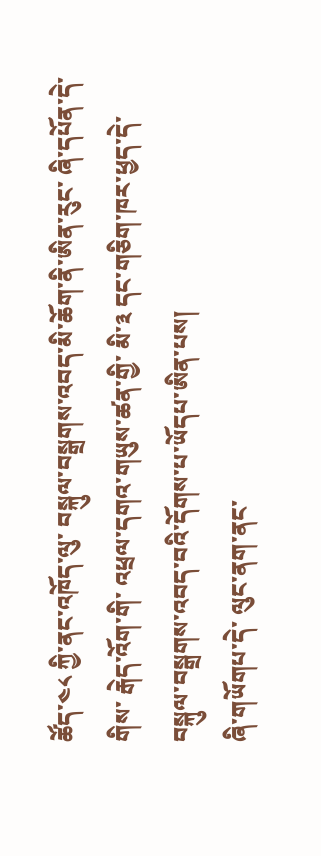ཚོད་༤༨ ཀྱི་ནང་འཁོད་ལུ་ བསྐུལ་བསྒྲགས་འབད་མི་ཆོག་ནི་ཨིན་རུང་ ཞི་དཔོན་དེ་གིས་ རྒེད་འོག་གི་ འཕྲལ་དགའ་གཡུས་ཚན་གྱི་ མི་༣ དང་གཅིག་ཁར་ཕྱད་དེ་ བསྐུལ་བསྒྲགས་འབད་བའི་དོགས་པ་ཡོདཔ་ཨིན་པས།
ཞི་གཡོགཔ་དེ་ ལུང་ནག་ནང་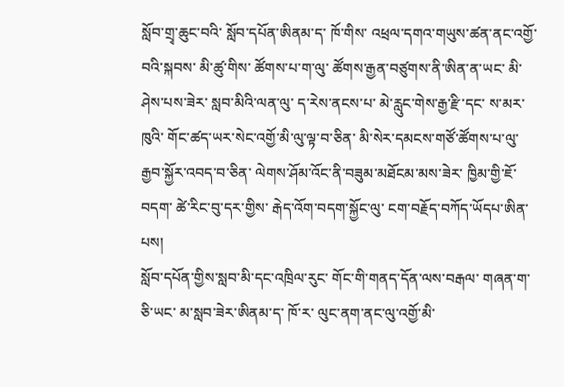སློབ་གྲྭ་ཆུང་བའི་ སློབ་དཔོན་ཨིནམ་ད་ ཁོ་གིས་ འཕྲལ་དགའ་གཡུས་ཚན་ནང་འགྱོ་བའི་སྐབས་ མི་ཚུ་གིས་ ཚོགས་པ་ག་ལུ་ ཚོགས་རྒྱན་བཙུགས་ནི་ཨིན་ན་ཡང་ མི་ཤེས་པས་ཟེར་ སླབ་མིའི་ལན་ལུ་ ད་རེས་ནངས་པ་ མེ་རླུང་གེས་རྒྱ་རྫི་དང་ ས་མར་ཁུའི་ གོང་ཚད་ཡར་སེང་འགྱོ་མི་ལུ་ལྟ་བ་ཅིན་ མི་སེར་དམངས་གཙོ་ཚོགས་པ་ལུ་ རྒྱབ་སྐྱོར་འབད་བ་ཅིན་ ལེགས་ཤོམ་འོང་ནི་བཟུམ་མཐོངམ་མས་ཟེར་ ཁྱིམ་གྱི་ཇོ་བདག་ ཚེ་རིང་བུ་དར་གྱིས་ རྒེད་འོག་བདག་སྐྱོང་ལུ་ ངག་བརྗོད་བཀོད་ཡོདཔ་ཨིན་པས།
སློབ་དཔོན་གྱིས་སླབ་མི་དང་འཁྲིལ་རུང་ གོང་གི་གནད་དོན་ལས་བརྒལ་ གཞན་ག་ཅི་ཡང་ མ་སླབ་ཟེར་ཨིནམ་ད་ ཁོ་ར་ ལུང་ནག་ནང་ལུ་འགྱོ་མི་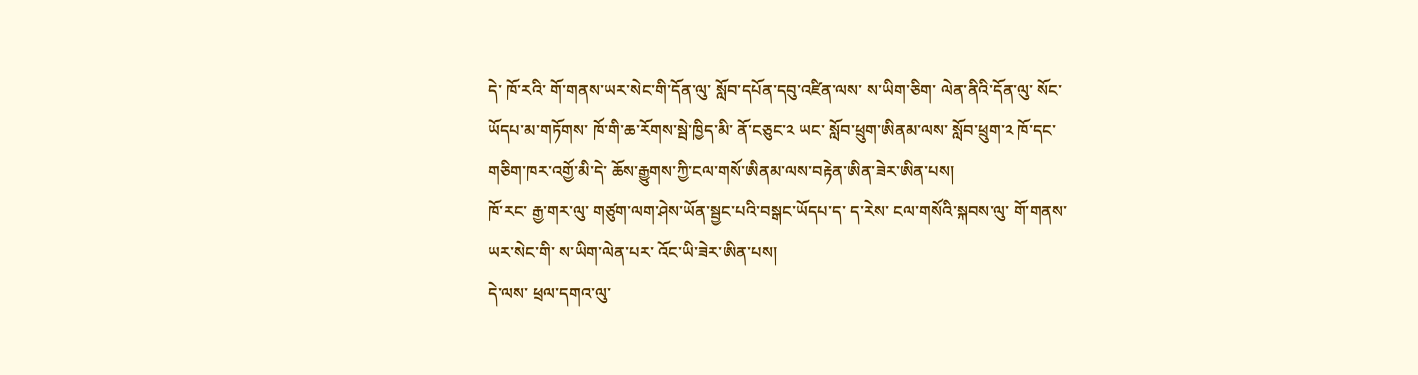དེ་ ཁོ་རའི་ གོ་གནས་ཡར་སེང་གི་དོན་ལུ་ སློབ་དཔོན་དབུ་འཛིན་ལས་ ས་ཡིག་ཅིག་ ལེན་ནིའི་དོན་ལུ་ སོང་ཡོདཔ་མ་གཏོགས་ ཁོ་གི་ཆ་རོགས་སྦེ་ཁྱིད་མི་ ནོ་ངཅུང་༢ ཡང་ སློབ་ཕྲུག་ཨིནམ་ལས་ སློབ་ཕྲུག་༢ ཁོ་དང་གཅིག་ཁར་འགྱོ་མི་དེ་ ཆོས་རྒྱུགས་ཀྱི་ངལ་གསོ་ཨིནམ་ལས་བརྟེན་ཨིན་ཟེར་ཨིན་པས།
ཁོ་རང་ རྒྱ་གར་ལུ་ གཙུག་ལག་ཤེས་ཡོན་སྦྱང་པའི་བསྒང་ཡོདཔ་ད་ ད་རེས་ ངལ་གསོའི་སྐབས་ལུ་ གོ་གནས་ཡར་སེང་གི་ ས་ཡིག་ལེན་པར་ འོང་ཡི་ཟེར་ཨིན་པས།
དེ་ལས་ ཕྲལ་དགའ་ལུ་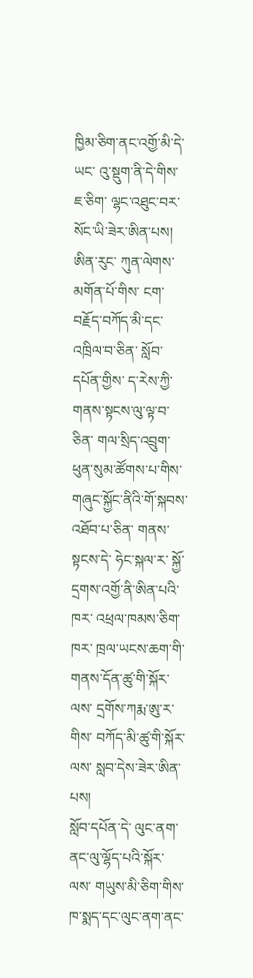ཁྱིམ་ཅིག་ནང་འགྱོ་མི་དེ་ཡང་ འུ་སྡུག་ནི་དེ་གིས་ ཇ་ཅིག་ ལྷང་འཐུང་བར་སོང་ཡི་ཟེར་ཨིན་པས།
ཨིན་རུང་ ཀུན་ལེགས་མགོན་པོ་གིས་ ངག་བརྗོད་བཀོད་མི་དང་འཁྲིལ་བ་ཅིན་ སློབ་དཔོན་གྱིས་ ད་རེས་ཀྱི་གནས་སྟངས་ལུ་ལྟ་བ་ཅིན་ གལ་སྲིད་འབྲུག་ཕུན་སུམ་ཚོགས་པ་གིས་ གཞུང་སྐྱོང་ནིའི་གོ་སྐབས་འཐོབ་པ་ཅིན་ གནས་སྟངས་དེ་ ཧེང་སྐལ་ར་ སྐྱོ་དྲགས་འགྱོ་ནི་ཨིན་པའི་ཁར་ འཕྲལ་ཁམས་ཅིག་ཁར་ ཁྲལ་ཡངས་ཆག་གི་གནས་དོན་ཚུ་གི་སྐོར་ལས་ དྲགོས་ཀརྨ་ཨུ་ར་གིས་ བཀོད་མི་ཚུ་གི་སྐོར་ལས་ སླབ་དེས་ཟེར་ཨིན་པས།
སློབ་དཔོན་དེ་ ལུང་ནག་ནང་ལུ་ལྷོད་པའི་སྐོར་ལས་ གཡུས་མི་ཅིག་གིས་ ཁ་སྨད་དང་ལུང་ནག་ནང་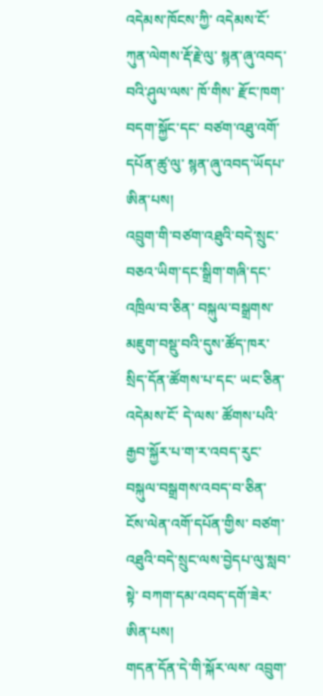འདེམས་ཁོངས་ཀྱི་ འདེམས་ངོ་ཀུན་ལེགས་རྡོ་རྗེ་ལུ་ སྙན་ཞུ་འབད་བའི་ཤུལ་ལས་ ཁོ་གིས་ རྫོང་ཁག་བདག་སྐྱོང་དང་ བཙག་འཐུ་འགོ་དཔོན་ཚུ་ལུ་ སྙན་ཞུ་འབད་ཡོདཔ་ཨིན་པས།
འབྲུག་གི་བཙག་འཐུའི་བདེ་སྲུང་བཅའ་ཡིག་དང་སྒྲིག་གཞི་དང་འཁྲིལ་བ་ཅིན་ བསྐུལ་བསྒྲགས་མཇུག་བསྡུ་བའི་དུས་ཚོད་ཁར་ སྲིད་དོན་ཚོགས་པ་དང་ ཡང་ཅིན་ འདེམས་ངོ་ དེ་ལས་ ཚོགས་པའི་རྒྱབ་སྐྱོར་པ་ག་ར་འབད་རུང་ བསྐུལ་བསྒྲགས་འབད་བ་ཅིན་ ངོས་ལེན་འགོ་དཔོན་གྱིས་ བཙག་འཐུའི་བདེ་སྲུང་ལས་བྱེདཔ་ལུ་སླབ་སྟེ་ བཀག་དམ་འབད་དགོ་ཟེར་ཨིན་པས།
གདན་དོན་དེ་གི་སྐོར་ལས་ འབྲུག་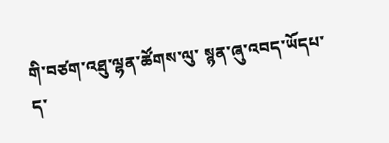གི་བཙག་འཐུ་ལྷན་ཚོགས་ལུ་ སྙན་ཞུ་འབད་ཡོདཔ་ད་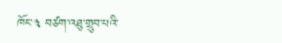ཁོང་༣ བཙག་འཐུ་གྲུབ་པའི་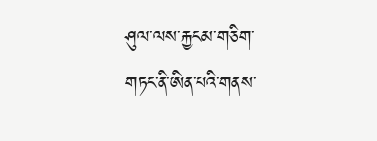ཤུལ་ལས་རྐྱངམ་གཅིག་ གཏང་ནི་ཨིན་པའི་གནས་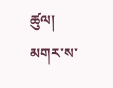ཚུལ།
མགར་ས་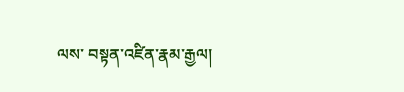ལས་ བསྟན་འཛིན་རྣམ་རྒྱལ།